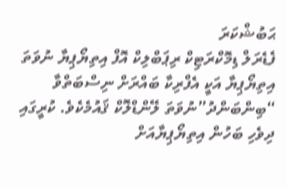ޙަބުޝްކަރަ
ފެޑެރަލް ޑިމޮކްރަޓިކް ރިޕަބްލިކް އޮފް އިތިޔޯޕިޔާ ނުވަތަ އިތިޔޯޕިޔާ އަކީ އެފްރިކާ ބައްރަށް ނިސްބަތްވާ “ބިންބަންދު”ނުވަތަ ލޭންޑްލޮކް ޤައުމެކެވެ. ކުރީގައި ދިވެހި ބަހުން އިތިޔޯޕިޔާއަށް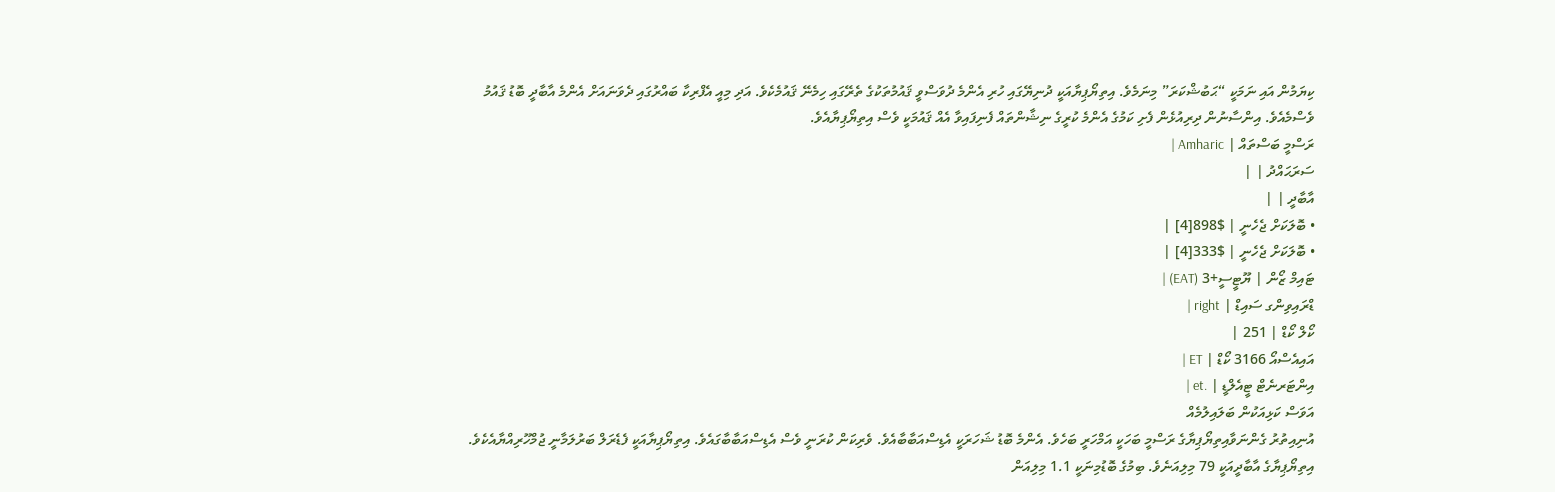ކިޔަމުން އައި ނަމަކީ “ޙަބުޝްކަރަ” މިނަމެވެ. އިތިޔޯޕިޔާއަކީ ދުނިޔޭގައި ހުރި އެންމެ ދުވަސްވީ ޤައުމުތަކުގެ ތެރޭގައި ހިމެނޭ ޤައުމެކެވެ. އަދި މިއީ އެފްރިކާ ބައްރުގައި ދެވަނައަށް އެންމެ އާބާދީ ބޮޑު ޤައުމު ވެސްމެއެވެ. އިންސާނުން ދިރިއުޅެން ފެށި ކަމުގެ އެންމެ ކުރީގެ ނިޝާންތައް ފެނިފައިވާ އެއް ޤައުމަކީ ވެސް އިތިޔޯޕިޔާއެވެ.
ރަސްމީ ބަސްތައް | Amharic |
ސަރަޙައްދު | |
އާބާދީ | |
• ބޮލަކަށް ޖެހެނީ | $898[4] |
• ބޮލަކަށް ޖެހެނީ | $333[4] |
ޓައިމް ޒޯން | ޔޫޓީސީ+3 (EAT) |
ޑްރައިވިންގ ސައިޑް | right |
ކޯލް ކޯޑް | 251 |
އައިއެސްއޯ 3166 ކޯޑް | ET |
އިންޓަރނެޓް ޓީއެލްޑީ | .et |
އަވަސް ކަޅިއަކުން ބަލައިލުމެއް
އުނިއިތުރު ގެންނަވާއިތިޔޯޕިޔާގެ ރަސްމީ ބަހަކީ އަމްހަރީ ބަހެވެ. އެންމެ ބޮޑު ޝަހަރަކީ އެޑިސްއަބާބާއެވެ. ވެރިކަން ކުރަނީ ވެސް އެޑިސްއަބާބާގައެވެ. އިތިޔޯޕިޔާއަކީ ފެޑެރަލް ބަރުލަމާނީ ޖުމްހޫރިއްޔާއެކެވެ. އިތިޔޯޕިޔާގެ އާބާދީއަކީ 79 މިލިއަނެވެ. ބިމުގެ ބޮޑުމިނަކީ 1.1 މިލިއަން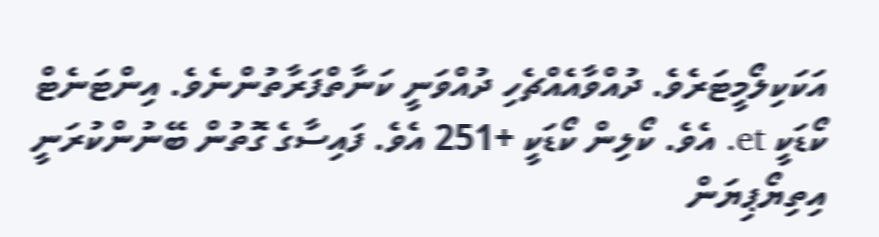އަކަކިލޯމީޓަރެވެ. ދުއްވާއެއްޗެހި ދުއްވަނީ ކަނާތްފަރާތުންނެވެ. އިންޓަނެޓް ކޯޑަކީ et. އެވެ. ކޯލިން ކޯޑަކީ +251 އެވެ. ފައިސާގެ ގޮތުން ބޭނުންކުރަނީ އިތިޔޯޕިޔަން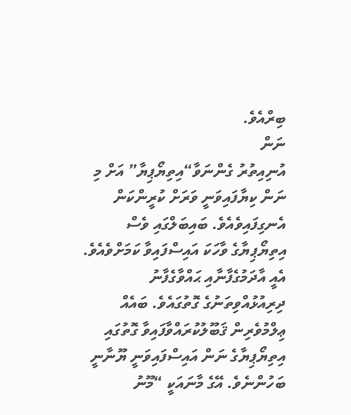ބިރްއެވެ.
ނަން
އުނިއިތުރު ގެންނަވާ“އިތިޔޯޕިޔާ” އަށް މި ނަން ކިޔާފައިވަނީ ވަރަށް ކުރީންކަން އެނގިފައިވެއެވެ. ބައިބަލްގައި ވެސް އިތިޔޯޕިޔާގެ ވާހަކަ އައިސްފައިވާ ކަމަށްވެއެވެ. އެއީ އާދަމުގެފާނާއި ޙައްވާގެފާނު ދިރިއުޅުއްވިތަނުގެ ގޮތުގައެވެ. ބައެއް ޢިލްމުވެރިން ޤަބޫލުކުރައްވާފައިވާ ގޮތުގައި އިތިޔޯޕިޔާގެ ނަން އައިސްފައިވަނީ ޔޫނާނީ ބަހުންނެވެ. އޭގެ މާނައަކީ “މޫނު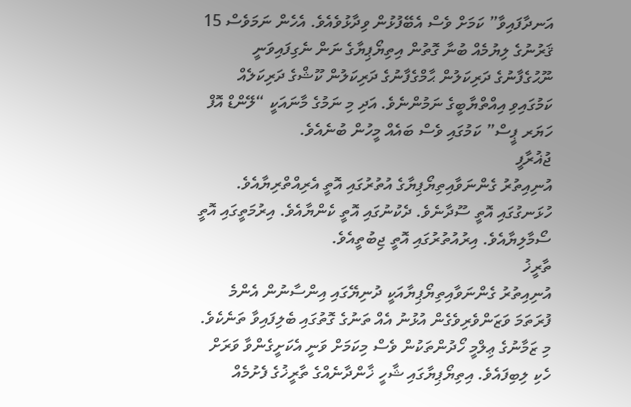އަނދާފައިވާ” ކަމަށް ވެސް އެބޭފުޅުން ވިދާޅުވެއެވެ. އެހެން ނަމަވެސް 15 ޤަރުނުގެ ލިޔުމެއް ބުނާ ގޮތުން އިތިޔޯޕިޔާގެ ނަން ނެގިފައިވަނީ ނޫޙުގެފާނުގެ ދަރިކަލުން ޙާމްގެފާނުގެ ދަރިކަލުން ކޫޝްގެ ދަރިކަލެއް ކަމުގައިވި އިއްތްޔާބީގެ ނަމުންނެވެ. އަދި މި ނަމުގެ މާނައަކީ “ލޭންޑް އޮފް ހަޔަރ ޕީސް” ކަމުގައި ވެސް ބައެއް މީހުން ބުނެއެވެ.
ޖުޣުރާފީ
އުނިއިތުރު ގެންނަވާއިތިޔޯޕިޔާގެ އުތުރުގައި އޮތީ އެރިއްތްރިޔާއެވެ. ހުޅަނގުގައި އޮތީ ސޫދާނެވެ. ދެކުނުގައި އޮތީ ކެންޔާއެވެ. އިރުމަތީގައި އޮތީ ސޯމާލިޔާއެވެ. އިރުއުތުރުގައި އޮތީ ޖިބުތީއެވެ.
ތާރީޚު
އުނިއިތުރު ގެންނަވާއިތިޔޯޕިޔާއަކީ ދުނިޔޭގައި އިންސާނުން އެންމެ ފުރަތަމަ ވަޒަންވެރިވެގެން އުޅުނު އެއް ތަނުގެ ގޮތުގައި ބެލިފައިވާ ތަނެކެވެ. މި ޒަމާނުގެ ޢިލްމީ ހޯދުންތަކުން ވެސް މިކަމަށް ވަނީ އެކަށީގެންވާ ވަރަށް ހެކި ލިބިފައެވެ. އިތިޔޯޕިޔާގައި ޝާހީ ޚާންދާނެއްގެ ތާރީޚުގެ ފެށުމެއް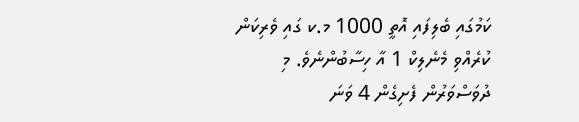ކަމުގައި ބެލިފައި އޮތީ 1000 މ.ކ ގައި ވެރިކަން ކުރެއްވި މެނެލިކް 1 އާ ހިސާބުންނެވެ. މި ދުވަސްވަރުން ފެށިގެން 4 ވަނަ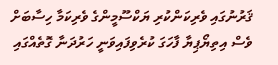ޤަރުނުގައި ވެރިކަންކުރި ޔަކްސޫމީންގެ ވެރިކަމާ ހިސާބަށް ވެސް އިތިޔޯޕިޔާ ފާހަގަ ކުރެވިފައިވަނީ ހަރުދަނާ ގޮތެއްގައި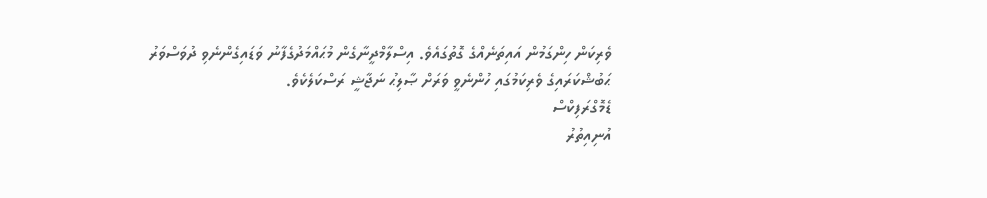ވެރިކަން ހިންގަމުން އައިތަނެއްގެ ގޮތުގައެވެ. އިސްލާމްދީނާގެން މުޙައްމަދުގެފާނު ވަޑައިގެންނެވި ދުވަސްވަރު ޙަބުޝްކަރައިގެ ވެރިކަމުގައި ހުންނެވީ ވަރަށް ޞާލިޙު ނަޖާޝީ ރަސްކަލެކެވެ.
ޑެމޮގްރަފިކްސް
އުނިއިތުރު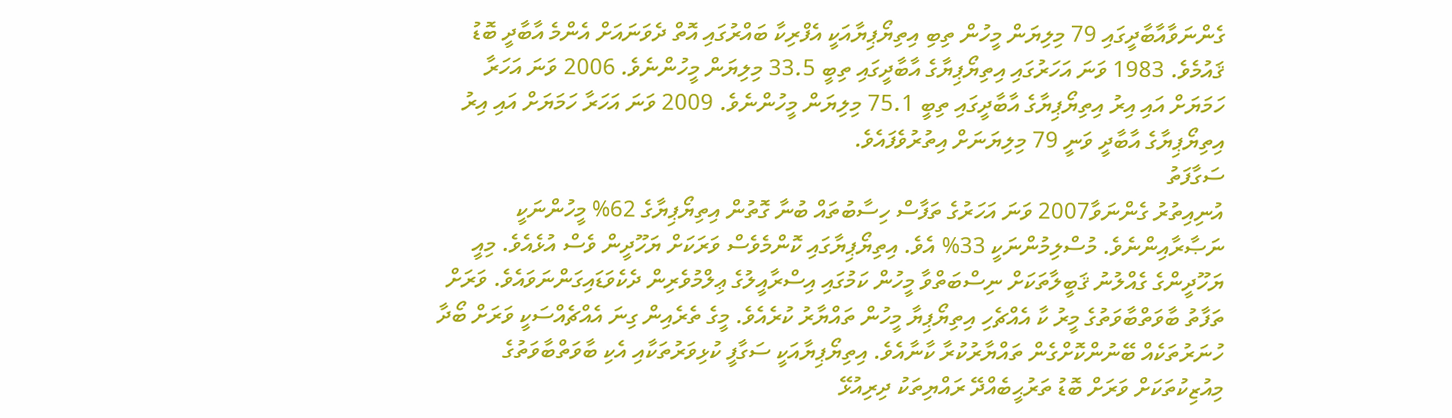ގެންނަވާއާބާދީގައި 79 މިލިޔަން މީހުން ތިބި އިތިޔޯޕިޔާއަކީ އެފްރިކާ ބައްރުގައި އޮތް ދެވަނައަށް އެންމެ އާބާދީ ބޮޑު ޤައުމެވެ. 1983 ވަނަ އަހަރުގައި އިތިޔޯޕިޔާގެ އާބާދީގައި ތިބީ 33.5 މިލިޔަން މީހުންނެވެ. 2006 ވަނަ އަހަރާ ހަމަޔަށް އައި އިރު އިތިޔޯޕިޔާގެ އާބާދީގައި ތިބީ 75.1 މިލިޔަން މީހުންނެވެ. 2009 ވަނަ އަހަރާ ހަމަޔަށް އައި އިރު އިތިޔޯޕިޔާގެ އާބާދީ ވަނީ 79 މިލިޔަނަށް އިތުރުވެފައެވެ.
ސަގާފަތު
އުނިއިތުރު ގެންނަވާ2007 ވަނަ އަހަރުގެ ތަފާސް ހިސާބުތައް ބުނާ ގޮތުން އިތިޔޯޕިޔާގެ 62% މީހުންނަކީ ނަޞާރާއިންނެވެ. މުސްލިމުންނަކީ 33% އެވެ. އިތިޔޯޕިޔާގައި ކޮންމެވެސް ވަރަކަށް ޔަހޫދީން ވެސް އުޅެއެވެ. މިއީ ޔަހޫދީންގެ ގެއްލުނު ޤަބީލާތަކަށް ނިސްބަތްވާ މީހުން ކަމުގައި އިސްރާއީލުގެ ޢިލްމުވެރިން ދެކެވަޑައިގަންނަވައެވެ. ވަރަށް ތަފާތު ބާވަތްބާވަތުގެ މީރު ކާ އެއްޗެހި އިތިޔޯޕިޔާ މީހުން ތައްޔާރު ކުރެއެވެ. މީގެ ތެރެއިން ގިނަ އެއްޗެއްސަކީ ވަރަށް ބޯދާ ހުނަރުތަކެއް ބޭނުންކޮށްގެން ތައްޔާރުކުރާ ކާނާއެވެ. އިތިޔޯޕިޔާއަކީ ސަގާފީ ކުޅިވަރުތަކާއި އެކި ބާވަތްބާވަތުގެ މިއުޒިކުތަކަށް ވަރަށް ބޮޑު ތަރުޙީބެއްދޭ ރައްޔިތަކު ދިރިއުޅޭ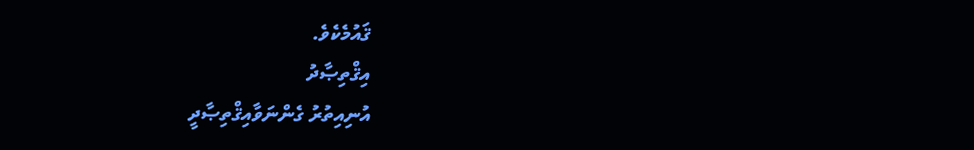ޤައުމެކެވެ.
އިޤްތިޞާދު
އުނިއިތުރު ގެންނަވާއިޤްތިޞާދީ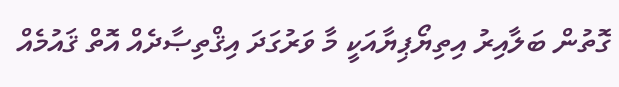ގޮތުން ބަލާއިރު އިތިޔޯޕިޔާއަކީ މާ ވަރުގަދަ އިޤްތިޞާދެއް އޮތް ޤައުމެއް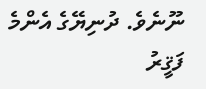ނޫނެވެ. ދުނިޔޭގެ އެންމެ ފަޤީރު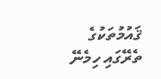ޤައުމުތަކުގެ ތެރޭގައި ހިމެނޭ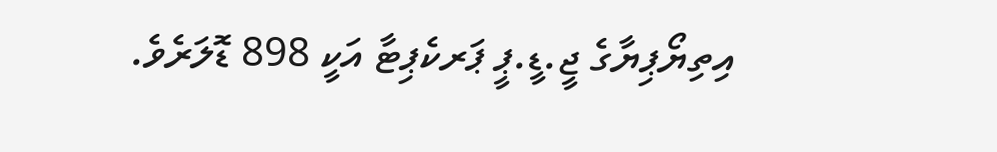އިތިޔޯޕިޔާގެ ޖީ.ޑީ.ޕީ ޕަރކެޕިޓާ އަކީ 898 ޑޮލަރެވެ.